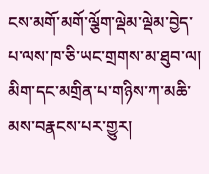ངས་མགོ་མགོ་ལྕོག་ལྡེམ་ལྡེམ་བྱེད་པ་ལས་ཁ་ཅི་ཡང་གྲགས་མ་ཐུབ་ལ། མིག་དང་མགྲིན་པ་གཉིས་ཀ་མཆི་མས་བརྣངས་པར་གྱུར།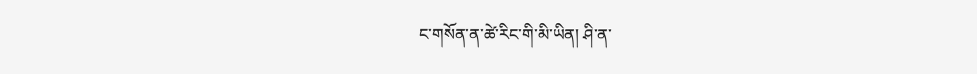ང་གསོན་ན་ཚེ་རིང་གི་མི་ཡིན། ཤི་ན་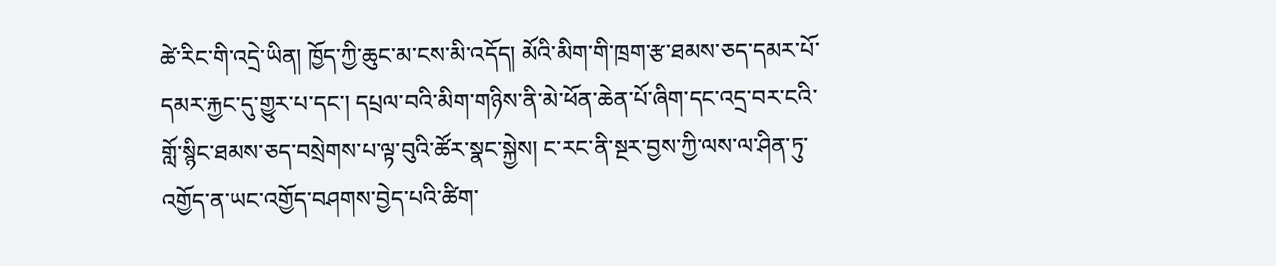ཚེ་རིང་གི་འདྲེ་ཡིན། ཁྱོད་ཀྱི་ཆུང་མ་ངས་མི་འདོད། མོའི་མིག་གི་ཁྲག་རྩ་ཐམས་ཅད་དམར་པོ་དམར་རྐྱང་དུ་གྱུར་པ་དང་། དཔྲལ་བའི་མིག་གཉིས་ནི་མེ་ཕོན་ཆེན་པོ་ཞིག་དང་འདྲ་བར་ངའི་གློ་སྙིང་ཐམས་ཅད་བསྲེགས་པ་ལྟ་བུའི་ཚོར་སྣང་སྐྱེས། ང་རང་ནི་སྔར་བྱས་ཀྱི་ལས་ལ་ཤིན་ཏུ་འགྱོད་ན་ཡང་འགྱོད་བཤགས་བྱེད་པའི་ཚིག་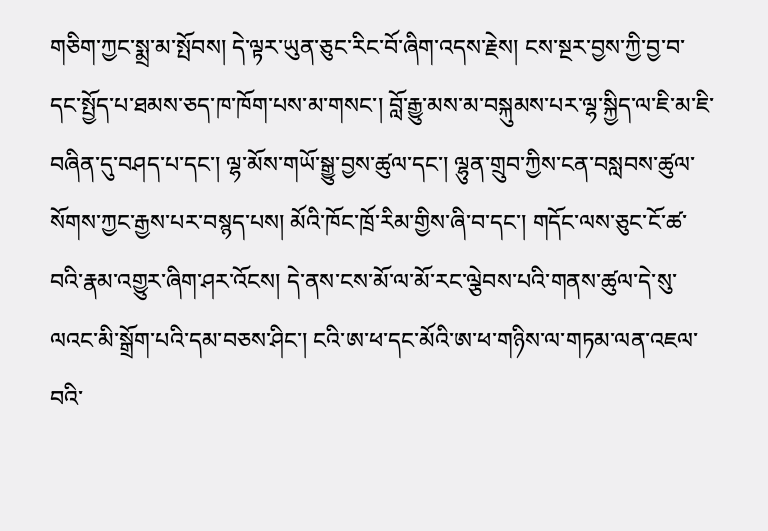གཅིག་ཀྱང་སྨྲ་མ་སྤོབས། དེ་ལྟར་ཡུན་ཅུང་རིང་བོ་ཞིག་འདས་རྗེས། ངས་སྔར་བྱས་ཀྱི་བྱ་བ་དང་སྤྱོད་པ་ཐམས་ཅད་ཁ་ཁོག་པས་མ་གསང་། བློ་རྒྱུ་མས་མ་བསྐུམས་པར་ལྷ་སྐྱིད་ལ་ཇི་མ་ཇི་བཞིན་དུ་བཤད་པ་དང་། ལྷ་མོས་གཡོ་སྒྱུ་བྱས་ཚུལ་དང་། ལྷུན་གྲུབ་ཀྱིས་ངན་བསླབས་ཚུལ་སོགས་ཀྱང་རྒྱས་པར་བསྙད་པས། མོའི་ཁོང་ཁྲོ་རིམ་གྱིས་ཞི་བ་དང་། གདོང་ལས་ཅུང་ངོ་ཚ་བའི་རྣམ་འགྱུར་ཞིག་ཤར་འོངས། དེ་ནས་ངས་མོ་ལ་མོ་རང་ལྕེབས་པའི་གནས་ཚུལ་དེ་སུ་ལའང་མི་སྒྲོག་པའི་དམ་བཅས་ཤིང་། ངའི་ཨ་ཕ་དང་མོའི་ཨ་ཕ་གཉིས་ལ་གཏམ་ལན་འཇལ་བའི་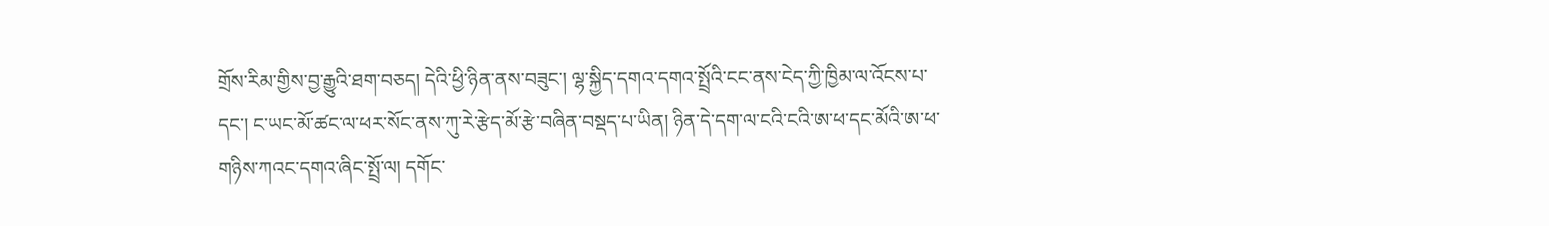གྲོས་རིམ་གྱིས་བྱ་རྒྱུའི་ཐག་བཅད། དེའི་ཕྱི་ཉིན་ནས་བཟུང་། ལྷ་སྐྱིད་དགའ་དགའ་སྤྲོའི་ངང་ནས་ངེད་ཀྱི་ཁྱིམ་ལ་འོངས་པ་དང་། ང་ཡང་མོ་ཚང་ལ་ཕར་སོང་ནས་ཀུ་རེ་རྩེད་མོ་རྩེ་བཞིན་བསྡད་པ་ཡིན། ཉིན་དེ་དག་ལ་ངའི་ངའི་ཨ་ཕ་དང་མོའི་ཨ་ཕ་གཉིས་ཀའང་དགའ་ཞིང་སྤྲོ་ལ། དགོང་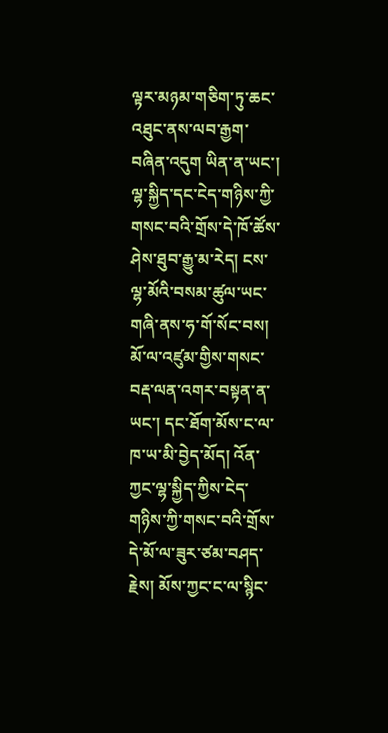ལྟར་མཉམ་གཅིག་ཏུ་ཆང་འཐུང་ནས་ལབ་རྒྱག་བཞིན་འདུག ཡིན་ན་ཡང་། ལྷ་སྐྱིད་དང་ངེད་གཉིས་ཀྱི་གསང་བའི་གྲོས་དེ་ཁོ་ཚོས་ཤེས་ཐུབ་རྒྱུ་མ་རེད། ངས་ལྷ་མོའི་བསམ་ཚུལ་ཡང་གཞི་ནས་ཧ་གོ་སོང་བས། མོ་ལ་འཛུམ་གྱིས་གསང་བརྡ་ལན་འགར་བསྟན་ན་ཡང་། དང་ཐོག་མོས་ང་ལ་ཁ་ཡ་མི་བྱེད་མོད། འོན་ཀྱང་ལྷ་སྐྱིད་ཀྱིས་ངེད་གཉིས་ཀྱི་གསང་བའི་གྲོས་དེ་མོ་ལ་ཟུར་ཙམ་བཤད་རྗེས། མོས་ཀྱང་ང་ལ་སྙིང་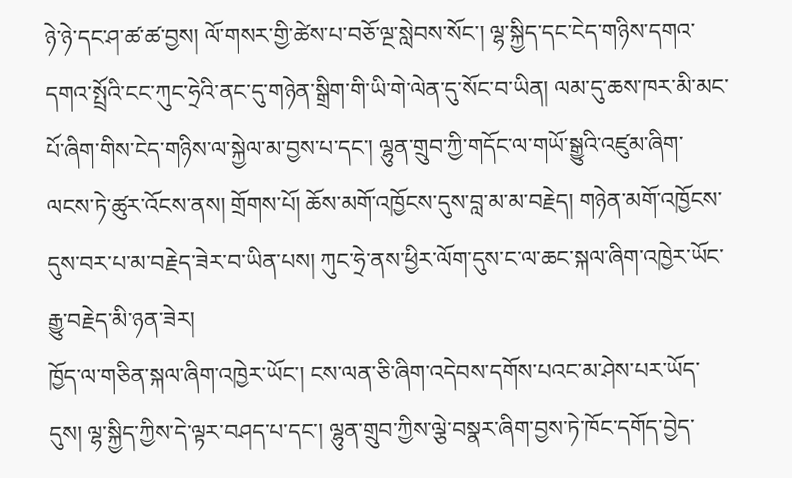ཉེ་ཉེ་དང་ཤ་ཚ་ཚ་བྱས། ལོ་གསར་གྱི་ཚེས་པ་བཅོ་ལྔ་སླེབས་སོང་། ལྷ་སྐྱིད་དང་ངེད་གཉིས་དགའ་དགའ་སྤྲོའི་ངང་ཀུང་ཧྲེའི་ནང་དུ་གཉེན་སྒྲིག་གི་ཡི་གེ་ལེན་དུ་སོང་བ་ཡིན། ལམ་དུ་ཆས་ཁར་མི་མང་པོ་ཞིག་གིས་ངེད་གཉིས་ལ་སྐྱེལ་མ་བྱས་པ་དང་། ལྷུན་གྲུབ་ཀྱི་གདོང་ལ་གཡོ་སྒྱུའི་འཛུམ་ཞིག་ལངས་ཏེ་ཚུར་འོངས་ནས། གྲོགས་པོ། ཆོས་མགོ་འཁྱོངས་དུས་བླ་མ་མ་བརྗེད། གཉེན་མགོ་འཁྱོངས་དུས་བར་པ་མ་བརྗེད་ཟེར་བ་ཡིན་པས། ཀུང་ཧྲེ་ནས་ཕྱིར་ལོག་དུས་ང་ལ་ཆང་སྐལ་ཞིག་འཁྱེར་ཡོང་རྒྱུ་བརྗེད་མི་ཉན་ཟེར།
ཁྱོད་ལ་གཅིན་སྐལ་ཞིག་འཁྱེར་ཡོང་། ངས་ལན་ཅི་ཞིག་འདེབས་དགོས་པའང་མ་ཤེས་པར་ཡོད་དུས། ལྷ་སྐྱིད་ཀྱིས་དེ་ལྟར་བཤད་པ་དང་། ལྷུན་གྲུབ་ཀྱིས་ལྕེ་བསྣར་ཞིག་བྱས་ཏེ་ཁོང་དགོད་བྱེད་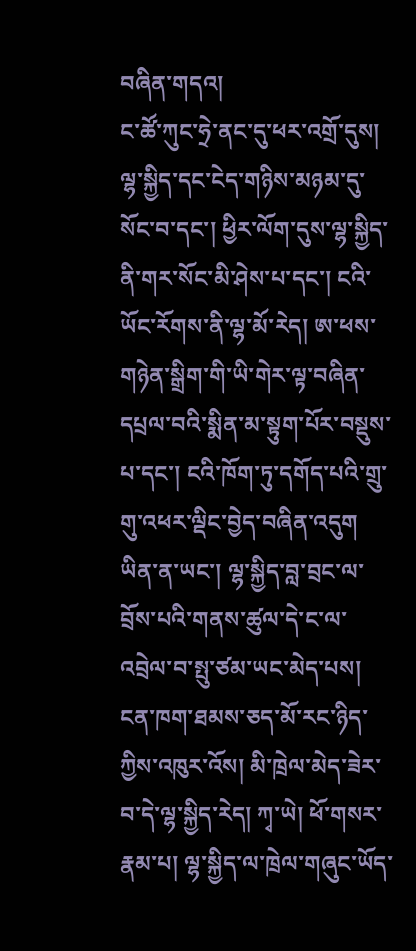བཞིན་གདའ།
ང་ཚོ་ཀུང་ཧྲེ་ནང་དུ་ཕར་འགྲོ་དུས། ལྷ་སྐྱིད་དང་ངེད་གཉིས་མཉམ་དུ་སོང་བ་དང་། ཕྱིར་ལོག་དུས་ལྷ་སྐྱིད་ནི་གར་སོང་མི་ཤེས་པ་དང་། ངའི་ཡོང་རོགས་ནི་ལྷ་མོ་རེད། ཨ་ཕས་གཉེན་སྒྲིག་གི་ཡི་གེར་ལྟ་བཞིན་དཔྲལ་བའི་སྨིན་མ་སྟུག་པོར་བསྡུས་པ་དང་། ངའི་ཁོག་ཏུ་དགོད་པའི་གྲུ་གུ་འཕར་ལྡིང་བྱེད་བཞིན་འདུག
ཡིན་ན་ཡང་། ལྷ་སྐྱིད་བླ་བྲང་ལ་བྲོས་པའི་གནས་ཚུལ་དེ་ང་ལ་འབྲེལ་བ་སྤུ་ཙམ་ཡང་མེད་པས། ངན་ཁག་ཐམས་ཅད་མོ་རང་ཉིད་ཀྱིས་འཁུར་འོས། མི་ཁྲེལ་མེད་ཟེར་བ་དེ་ལྷ་སྐྱིད་རེད། ཀྭ་ཡེ། ཕོ་གསར་རྣམ་པ། ལྷ་སྐྱིད་ལ་ཁྲེལ་གཞུང་ཡོད་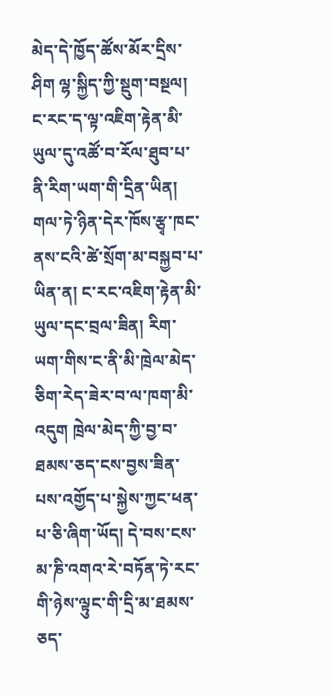མེད་དེ་ཁྱོད་ཚོས་མོར་དྲིས་ཤིག ལྷ་སྐྱིད་ཀྱི་སྡུག་བསྔལ།
ང་རང་ད་ལྟ་འཇིག་རྟེན་མི་ཡུལ་དུ་འཚོ་བ་རོལ་ཐུབ་པ་ནི་རིག་ཡག་གི་དྲིན་ཡིན། གལ་ཏེ་ཉིན་དེར་ཁོས་རྩྭ་ཁང་ནས་ངའི་ཚེ་སྲོག་མ་བསྐྱབ་པ་ཡིན་ན། ང་རང་འཇིག་རྟེན་མི་ཡུལ་དང་བྲལ་ཟིན། རིག་ཡག་གིས་ང་ནི་མི་ཁྲེལ་མེད་ཅིག་རེད་ཟེར་བ་ལ་ཁག་མི་འདུག ཁྲེལ་མེད་ཀྱི་བྱ་བ་ཐམས་ཅད་ངས་བྱས་ཟིན་པས་འགྱོད་པ་སྐྱེས་ཀྱང་ཕན་པ་ཅི་ཞིག་ཡོད། དེ་བས་ངས་མ་ཎི་འགའ་རེ་བཏོན་ཏེ་རང་གི་ཉེས་ལྟུང་གི་དྲི་མ་ཐམས་ཅད་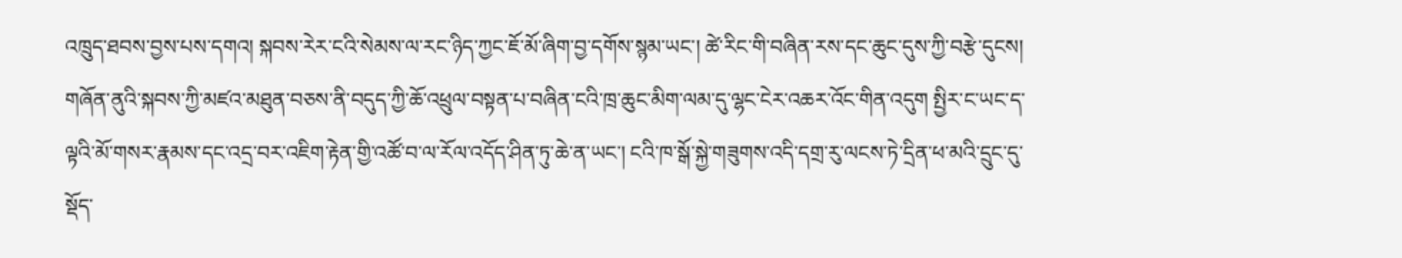འཁྲུད་ཐབས་བྱས་པས་དགའ། སྐབས་རེར་ངའི་སེམས་ལ་རང་ཉིད་ཀྱང་ཇོ་མོ་ཞིག་བྱ་དགོས་སྙམ་ཡང་། ཚེ་རིང་གི་བཞིན་རས་དང་ཆུང་དུས་ཀྱི་བརྩེ་དུངས། གཞོན་ནུའི་སྐབས་ཀྱི་མཛའ་མཐུན་བཅས་ནི་བདུད་ཀྱི་ཆོ་འཕྲུལ་བསྟན་པ་བཞིན་ངའི་ཁྲ་ཆུང་མིག་ལམ་དུ་ལྷང་ངེར་འཆར་འོང་གིན་འདུག སྤྱིར་ང་ཡང་ད་ལྟའི་མོ་གསར་རྣམས་དང་འདྲ་བར་འཇིག་རྟེན་གྱི་འཚོ་བ་ལ་རོལ་འདོད་ཤིན་ཏུ་ཆེ་ན་ཡང་། ངའི་ཁ་སྒོ་སྐྱེ་གཟུགས་འདི་དགྲ་རུ་ལངས་ཏེ་དྲིན་ཕ་མའི་དྲུང་དུ་སྡོད་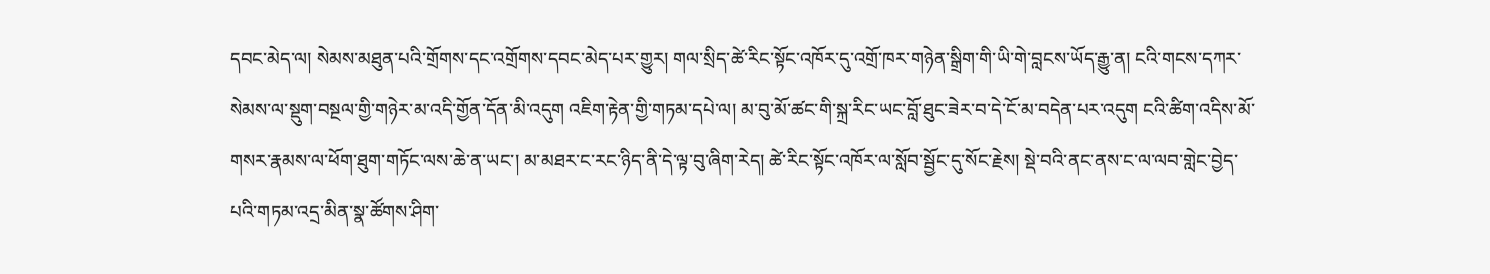དབང་མེད་ལ། སེམས་མཐུན་པའི་གྲོགས་དང་འགྲོགས་དབང་མེད་པར་གྱུར། གལ་སྲིད་ཚེ་རིང་སྟོང་འཁོར་དུ་འགྲོ་ཁར་གཉེན་སྒྲིག་གི་ཡི་གེ་བླངས་ཡོད་རྒྱུ་ན། ངའི་གངས་དཀར་སེམས་ལ་སྡུག་བསྔལ་གྱི་གཉེར་མ་འདི་གྱོན་དོན་མི་འདུག འཇིག་རྟེན་གྱི་གཏམ་དཔེ་ལ། མ་བུ་མོ་ཚང་གི་སྐྲ་རིང་ཡང་བློ་ཐུང་ཟེར་བ་དེ་ངོ་མ་བདེན་པར་འདུག ངའི་ཚིག་འདིས་མོ་གསར་རྣམས་ལ་ཕོག་ཐུག་གཏོང་ལས་ཆེ་ན་ཡང་། མ་མཐར་ང་རང་ཉིད་ནི་དེ་ལྟ་བུ་ཞིག་རེད། ཚེ་རིང་སྟོང་འཁོར་ལ་སློབ་སྦྱོང་དུ་སོང་རྗེས། སྡེ་བའི་ནང་ནས་ང་ལ་ལབ་གླེང་བྱེད་པའི་གཏམ་འདྲ་མིན་སྣ་ཚོགས་ཤིག་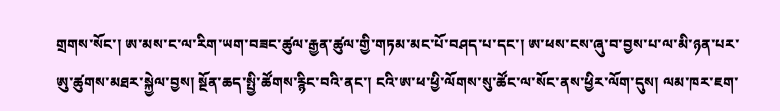གྲགས་སོང་། ཨ་མས་ང་ལ་རིག་ཡག་བཟང་ཚུལ་རྒྱན་ཚུལ་གྱི་གཏམ་མང་པོ་བཤད་པ་དང་། ཨ་ཕས་ངས་ཞུ་བ་བྱས་པ་ལ་མི་ཉན་པར་ཨུ་ཚུགས་མཐར་སྐྱེལ་བྱས། སྔོན་ཆད་སྤྱི་ཚོགས་རྙིང་བའི་ནང་། ངའི་ཨ་ཕ་ཕྱི་ལོགས་སུ་ཚོང་ལ་སོང་ནས་ཕྱིར་ལོག་དུས། ལམ་ཁར་ཇག་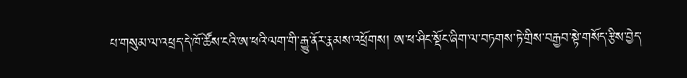པ་གསུམ་ལ་འཕྲད་དེ་ཁོ་ཚོས་ངའི་ཨ་ཕའི་ལག་གི་རྒྱུ་ནོར་རྣམས་འཕྲོགས། ཨ་ཕ་ཤིང་སྡོང་ཞིག་ལ་བཏགས་ཏེ་གྲིས་བརྒྱབ་སྟེ་གསོད་རྩིས་བྱེད་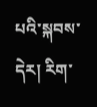པའི་སྐབས་དེར། རིག་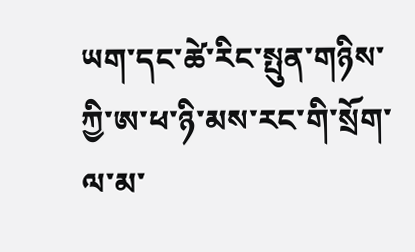ཡག་དང་ཚེ་རིང་སྤུན་གཉིས་ཀྱི་ཨ་ཕ་ཉི་མས་རང་གི་སྲོག་ལ་མ་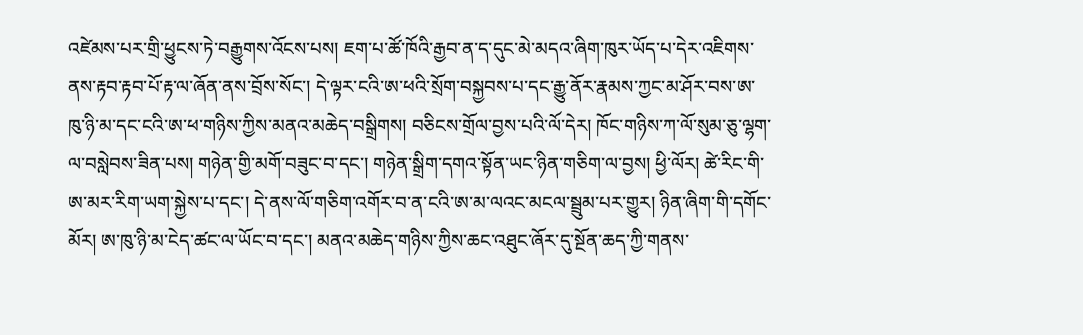འཛེམས་པར་གྲི་ཕྱུངས་ཏེ་བརྒྱུགས་འོངས་པས། ཇག་པ་ཚོ་ཁོའི་རྒྱབ་ན་ད་དུང་མེ་མདའ་ཞིག་ཁུར་ཡོད་པ་དེར་འཇིགས་ནས་རྟབ་རྟབ་པོ་རྟ་ལ་ཞོན་ནས་བྲོས་སོང་། དེ་ལྟར་ངའི་ཨ་ཕའི་སྲོག་བསྐྱབས་པ་དང་རྒྱུ་ནོར་རྣམས་ཀྱང་མ་ཤོར་བས་ཨ་ཁུ་ཉི་མ་དང་ངའི་ཨ་ཕ་གཉིས་ཀྱིས་མནའ་མཆེད་བསྒྲིགས། བཅིངས་གྲོལ་བྱས་པའི་ལོ་དེར། ཁོང་གཉིས་ཀ་ལོ་སུམ་ཅུ་ལྷག་ལ་བསླེབས་ཟིན་པས། གཉེན་གྱི་མགོ་བཟུང་བ་དང་། གཉེན་སྒྲིག་དགའ་སྟོན་ཡང་ཉིན་གཅིག་ལ་བྱས། ཕྱི་ལོར། ཚེ་རིང་གི་ཨ་མར་རིག་ཡག་སྐྱེས་པ་དང་། དེ་ནས་ལོ་གཅིག་འགོར་བ་ན་ངའི་ཨ་མ་ལའང་མངལ་སྦྲུམ་པར་གྱུར། ཉིན་ཞིག་གི་དགོང་མོར། ཨ་ཁུ་ཉི་མ་ངེད་ཚང་ལ་ཡོང་བ་དང་། མནའ་མཆེད་གཉིས་ཀྱིས་ཆང་འཐུང་ཞོར་དུ་སྔོན་ཆད་ཀྱི་གནས་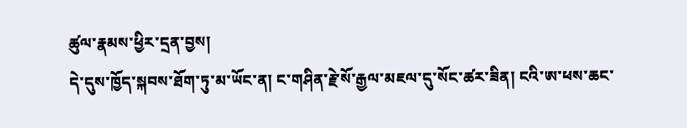ཚུལ་རྣམས་ཕྱིར་དྲན་བྱས།
དེ་དུས་ཁྱོད་སྐབས་ཐོག་ཏུ་མ་ཡོང་ན། ང་གཤིན་རྗེ་སོ་རྒྱལ་མཇལ་དུ་སོང་ཚར་ཟིན། ངའི་ཨ་ཕས་ཆང་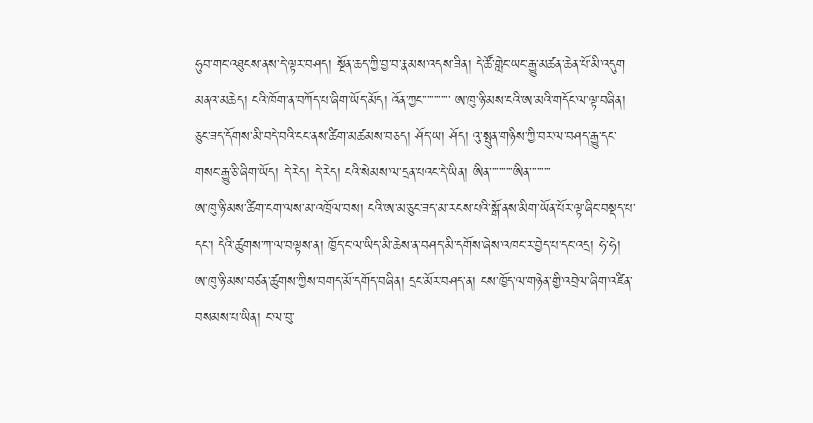ཧུབ་གང་འཐུངས་ནས་དེ་ལྟར་བཤད། སྔོན་ཆད་ཀྱི་བྱ་བ་རྣམས་འདས་ཟིན། དེ་ཚོ་གླེང་ཡང་རྒྱུ་མཚན་ཆེན་པོ་མི་འདུག མནའ་མཆེད། ངའི་ཁོག་ན་བཀོད་པ་ཞིག་ཡོད་མོད། འོན་ཀྱང་་་་་་་་་་་་ ཨ་ཁུ་ཉི་མས་ངའི་ཨ་མའི་གདོང་ལ་ལྟ་བཞིན། ཅུང་ཟད་དོགས་མི་བདེ་བའི་ངང་ནས་ཚིག་མཚམས་བཅད། ཤོད་ཡ། ཤོད། འུ་སྤུན་གཉིས་ཀྱི་བར་ལ་བཤད་རྒྱུ་དང་གསང་རྒྱུ་ཅི་ཞིག་ཡོད། དེ་རེད། དེ་རེད། ངའི་སེམས་ལ་དྲན་པའང་དེ་ཡིན། ཨིན་་་་་་་་་་ཨིན་་་་་་་་་
ཨ་ཁུ་ཉི་མས་ཚིག་ངག་ལས་མ་འཁྲོལ་བས། ངའི་ཨ་མ་ཅུང་ཟད་མ་རངས་པའི་སྒོ་ནས་མིག་ཡོན་པོར་ལྟ་ཞིང་བསྡད་པ་དང་། དེའི་ཚུགས་ཀ་ལ་བལྟས་ན། ཁྱོད་ང་ལ་ཡིད་མི་ཆེས་ན་བཤད་མི་དགོས་ཞེས་འཁང་ར་བྱེད་པ་དང་འདྲ། ཧེ་ཧེ། ཨ་ཁུ་ཉི་མས་བཙན་ཚུགས་ཀྱིས་བགད་མོ་དགོད་བཞིན། དྲང་མོར་བཤད་ན། ངས་ཁྱོད་ལ་གཉེན་གྱི་འབྲེལ་ཞིག་འཛིན་བསམས་པ་ཡིན། ང་ལ་བུ་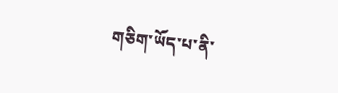གཅིག་ཡོད་པ་ནི་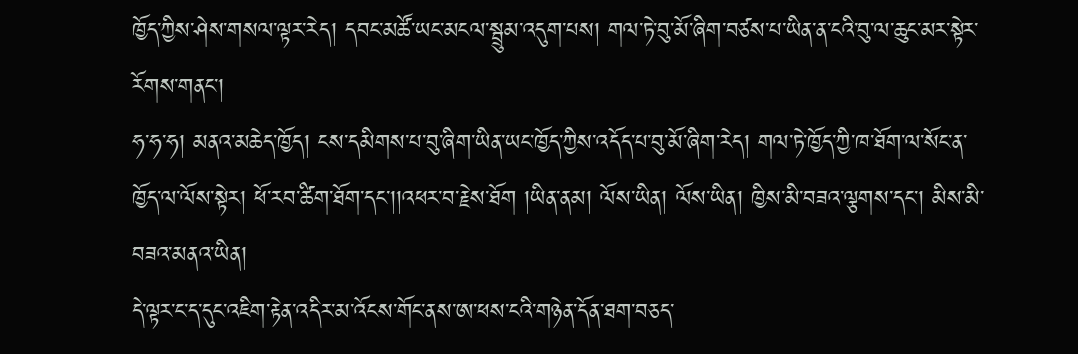ཁྱོད་ཀྱིས་ཤེས་གསལ་ལྟར་རེད། དབང་མཚོ་ཡང་མངལ་སྦྲུམ་འདུག་པས། གལ་ཏེ་བུ་མོ་ཞིག་བཙས་པ་ཡིན་ན་ངའི་བུ་ལ་ཆུང་མར་སྟེར་རོགས་གནང་།
ཧ་ཧ་ཧ། མནའ་མཆེད་ཁྱོད། ངས་དམིགས་པ་བུ་ཞིག་ཡིན་ཡང་ཁྱོད་ཀྱིས་འདོད་པ་བུ་མོ་ཞིག་རེད། གལ་ཏེ་ཁྱོད་ཀྱི་ཁ་ཐོག་ལ་སོང་ན་ཁྱོད་ལ་ལོས་སྟེར། ཕོ་རབ་ཚིག་ཐོག་དང་།།འཕར་བ་རྗེས་ཐོག །ཡིན་ནམ། ལོས་ཡིན། ལོས་ཡིན། ཁྱིས་མི་བཟའ་ལྕགས་དང་། མིས་མི་བཟའ་མནའ་ཡིན།
དེ་ལྟར་ང་ད་དུང་འཇིག་རྟེན་འདིར་མ་འོངས་གོང་ནས་ཨ་ཕས་ངའི་གཉེན་དོན་ཐག་བཅད་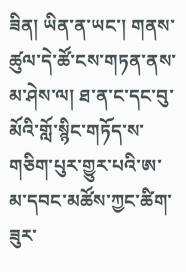ཟིན། ཡིན་ན་ཡང་། གནས་ཚུལ་དེ་ཚོ་ངས་གཏན་ནས་མ་ཤེས་ལ། ཐ་ན་ང་དང་བུ་མོའི་གློ་སྙིང་གཏོད་ས་གཅིག་པུར་གྱུར་པའི་ཨ་མ་དབང་མཚོས་ཀྱང་ཚིག་ཟུར་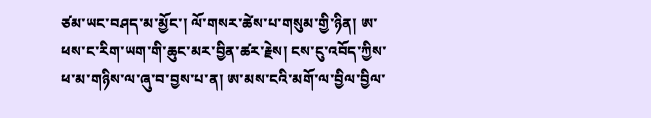ཙམ་ཡང་བཤད་མ་མྱོང་། ལོ་གསར་ཚེས་པ་གསུམ་གྱི་ཉིན། ཨ་ཕས་ང་རིག་ཡག་གི་ཆུང་མར་བྱིན་ཚར་རྗེས། ངས་ངུ་འབོད་ཀྱིས་ཕ་མ་གཉིས་ལ་ཞུ་བ་བྱས་པ་ན། ཨ་མས་ངའི་མགོ་ལ་བྱིལ་བྱིལ་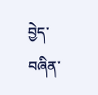བྱེད་བཞིན་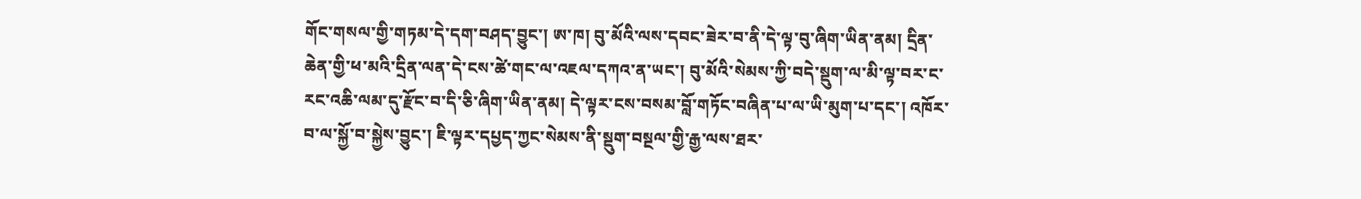གོང་གསལ་གྱི་གཏམ་དེ་དག་བཤད་བྱུང་། ཨ་ཁ། བུ་མོའི་ལས་དབང་ཟེར་བ་ནི་དེ་ལྟ་བུ་ཞིག་ཡིན་ནམ། དྲིན་ཆེན་གྱི་ཕ་མའི་དྲིན་ལན་དེ་ངས་ཚེ་གང་ལ་འཇལ་དཀའ་ན་ཡང་། བུ་མོའི་སེམས་ཀྱི་བདེ་སྡུག་ལ་མི་ལྟ་བར་ང་རང་འཆི་ལམ་དུ་རྫོང་བ་དི་ཅི་ཞིག་ཡིན་ནམ། དེ་ལྟར་ངས་བསམ་བློ་གཏོང་བཞིན་པ་ལ་ཡི་མུག་པ་དང་། འཁོར་བ་ལ་སྐྱོ་བ་སྐྱེས་བྱུང་། ཇི་ལྟར་དཔྱད་ཀྱང་སེམས་ནི་སྡུག་བསྔལ་གྱི་རྒྱ་ལས་ཐར་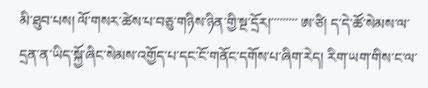མི་ཐུབ་པས། ལོ་གསར་ཚེས་པ་བཅུ་གཉིས་ཉིན་གྱི་སྔ་དྲོར།་་་་་་་་་ ཨ་ཙི། ད་དེ་ཚོ་སེམས་ལ་དྲན་ན་ཡིད་སྐྱོ་ཞིང་སེམས་འགྱོད་པ་དང་ངོ་གནོང་དགོས་པ་ཞིག་རེད། རིག་ཡག་གིས་ང་ལ་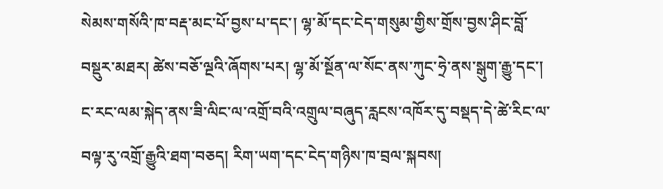སེམས་གསོའི་ཁ་བརྡ་མང་པོ་བྱས་པ་དང་། ལྷ་མོ་དང་ངེད་གསུམ་གྱིས་གྲོས་བྱས་ཤིང་བློ་བསྡུར་མཐར། ཚེས་བཅོ་ལྔའི་ཞོགས་པར། ལྷ་མོ་སྔོན་ལ་སོང་ནས་ཀུང་ཧྲེ་ནས་སྒུག་རྒྱུ་དང་། ང་རང་ལམ་སྐེད་ནས་ཟི་ལིང་ལ་འགྲོ་བའི་འགྲུལ་བཞུད་རླངས་འཁོར་དུ་བསྡད་དེ་ཚེ་རིང་ལ་བལྟ་རུ་འགྲོ་རྒྱུའི་ཐག་བཅད། རིག་ཡག་དང་ངེད་གཉིས་ཁ་བྲལ་སྐབས།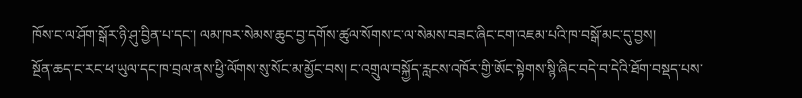ཁོས་ང་ལ་ཤོག་སྒོར་ཉི་ཤུ་བྱིན་པ་དང་། ལམ་ཁར་སེམས་ཆུང་བྱ་དགོས་ཚུལ་སོགས་ང་ལ་སེམས་བཟང་ཞིང་ངག་འཇམ་པའི་ཁ་བསྒོ་མང་དུ་བྱས།
སྔོན་ཆད་ང་རང་ཕ་ཡུལ་དང་ཁ་བྲལ་ནས་ཕྱི་ལོགས་སུ་སོང་མ་མྱོང་བས། ང་འགྲུལ་བསྐྱོད་རླངས་འཁོར་གྱི་ཨོང་སྟེགས་སྙི་ཞིང་བདེ་བ་དེའི་ཐོག་བསྡད་པས་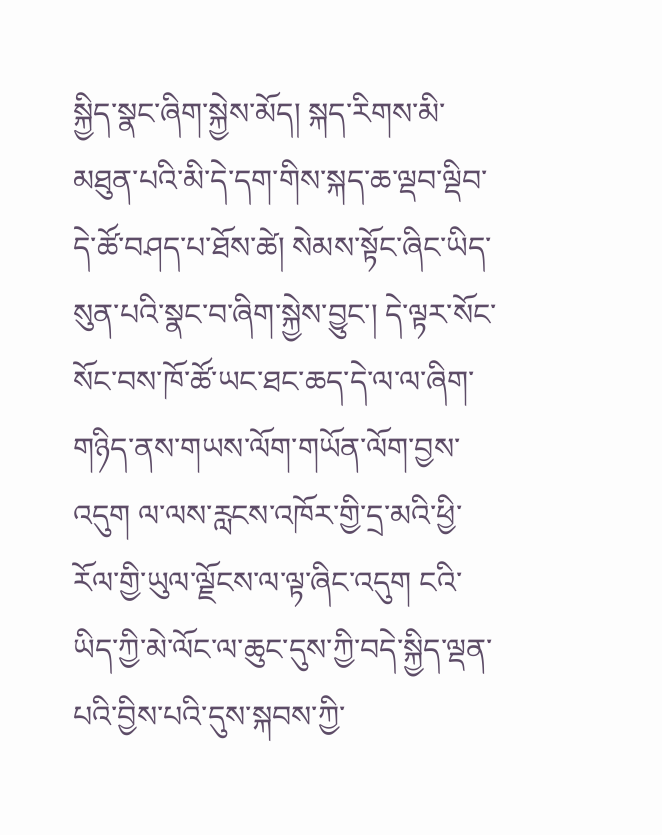སྐྱིད་སྣང་ཞིག་སྐྱེས་མོད། སྐད་རིགས་མི་མཐུན་པའི་མི་དེ་དག་གིས་སྐད་ཆ་ལྡབ་ལྡིབ་དེ་ཚོ་བཤད་པ་ཐོས་ཚེ། སེམས་སྟོང་ཞིང་ཡིད་སུན་པའི་སྣང་བ་ཞིག་སྐྱེས་བྱུང་། དེ་ལྟར་སོང་སོང་བས་ཁོ་ཚོ་ཡང་ཐང་ཆད་དེ་ལ་ལ་ཞིག་གཉིད་ནས་གཡས་ལོག་གཡོན་ལོག་བྱས་འདུག ལ་ལས་རླངས་འཁོར་གྱི་དྲ་མའི་ཕྱི་རོལ་གྱི་ཡུལ་ལྗོངས་ལ་ལྟ་ཞིང་འདུག ངའི་ཡིད་ཀྱི་མེ་ལོང་ལ་ཆུང་དུས་ཀྱི་བདེ་སྐྱིད་ལྡན་པའི་བྱིས་པའི་དུས་སྐབས་ཀྱི་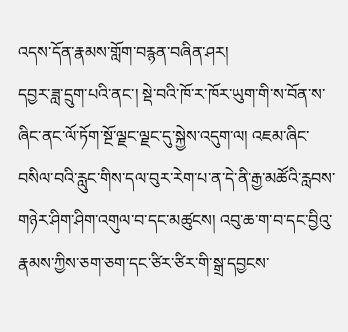འདས་དོན་རྣམས་གློག་བརྙན་བཞིན་ཤར།
དབྱར་ཟླ་དྲུག་པའི་ནང་། སྡེ་བའི་ཁོ་ར་ཁོར་ཡུག་གི་ས་བོན་ས་ཞིང་ནང་ལོ་ཏོག་སྔོ་ལྗང་ལྗང་དུ་སྐྱེས་འདུག་ལ། འཇམ་ཞིང་བསིལ་བའི་རླུང་གིས་དལ་བུར་རེག་པ་ན་དེ་ནི་རྒྱ་མཚོའི་རླབས་གཉེར་ཤིག་ཤིག་འགུལ་བ་དང་མཚུངས། འབུ་ཆ་ག་བ་དང་བྱིའུ་རྣམས་ཀྱིས་ཅག་ཅག་དང་ཙིར་ཙིར་གི་སྒྲ་དབྱངས་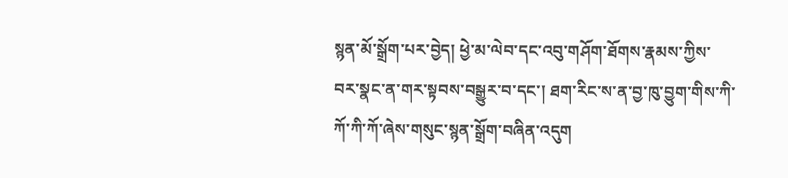སྙན་མོ་སྒྲོག་པར་བྱེད། ཕྱེ་མ་ལེབ་དང་འབུ་གཤོག་ཐོགས་རྣམས་ཀྱིས་བར་སྣང་ན་གར་སྟབས་བསྒྱུར་བ་དང་། ཐག་རིང་ས་ན་བྱ་ཁུ་བྱུག་གིས་ཀི་ཀོ་ཀི་ཀོ་ཞེས་གསུང་སྙན་སྒྲོག་བཞིན་འདུག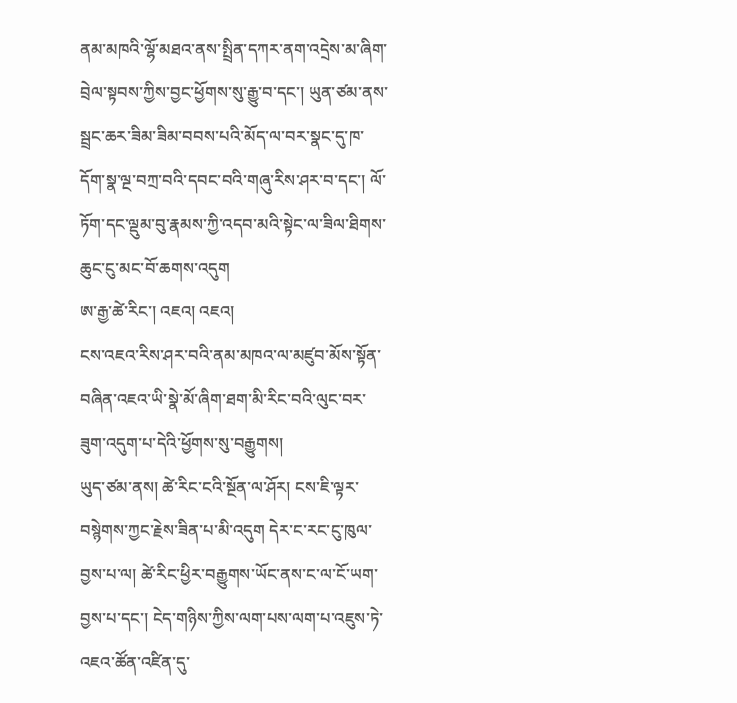ནམ་མཁའི་ལྷོ་མཐའ་ནས་སྤྲིན་དཀར་ནག་འདྲེས་མ་ཞིག་བྲེལ་སྟབས་ཀྱིས་བྱང་ཕྱོགས་སུ་རྒྱུ་བ་དང་། ཡུན་ཙམ་ནས་སྦྲང་ཆར་ཟིམ་ཟིམ་བབས་པའི་མོད་ལ་བར་སྣང་དུ་ཁ་དོག་སྣ་ལྔ་བཀྲ་བའི་དབང་བའི་གཞུ་རིས་ཤར་བ་དང་། ལོ་ཏོག་དང་ལྡུམ་བུ་རྣམས་ཀྱི་འདབ་མའི་སྟེང་ལ་ཟིལ་ཐིགས་ཆུང་ངུ་མང་བོ་ཆགས་འདུག
ཨ་རྒྱ་ཚེ་རིང་། འཇའ། འཇའ།
ངས་འཇའ་རིས་ཤར་བའི་ནམ་མཁའ་ལ་མཛུབ་མོས་སྟོན་བཞིན་འཇའ་ཡི་སྣེ་མོ་ཞིག་ཐག་མི་རིང་བའི་ལུང་བར་ཟུག་འདུག་པ་དེའི་ཕྱོགས་སུ་བརྒྱུགས།
ཡུད་ཙམ་ནས། ཚེ་རིང་ངའི་སྔོན་ལ་ཤོར། ངས་ཇི་ལྟར་བསྙེགས་ཀྱང་རྗེས་ཟིན་པ་མི་འདུག དེར་ང་རང་ངུ་ཁུལ་བྱས་པ་ལ། ཚེ་རིང་ཕྱིར་བརྒྱུགས་ཡོང་ནས་ང་ལ་ངོ་ཡག་བྱས་པ་དང་། ངེད་གཉིས་ཀྱིས་ལག་པས་ལག་པ་འཇུས་ཏེ་འཇའ་ཚོན་འཛིན་དུ་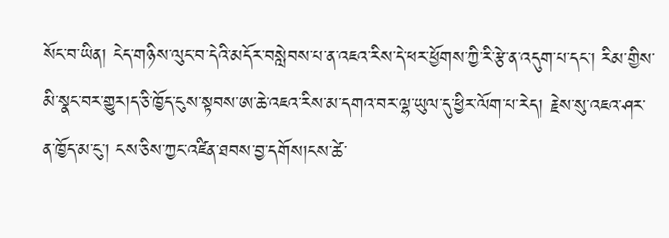སོང་བ་ཡིན། ངེད་གཉིས་ལུང་བ་དེའི་མདོར་བསླེབས་པ་ན་འཇའ་རིས་དེ་ཕར་ཕྱོགས་ཀྱི་རི་རྩེ་ན་འདུག་པ་དང་། རིམ་གྱིས་མི་སྣང་བར་གྱུར།ད་ཅི་ཁྱོད་ངུས་སྟབས་ཨ་ཆེ་འཇའ་རིས་མ་དགའ་བར་ལྷ་ཡུལ་དུ་ཕྱིར་ལོག་པ་རེད། རྗེས་སུ་འཇའ་ཤར་ན་ཁྱོད་མ་ངུ་། ངས་ཅིས་ཀྱང་འཛིན་ཐབས་བྱ་དགོས།ངས་ཚེ་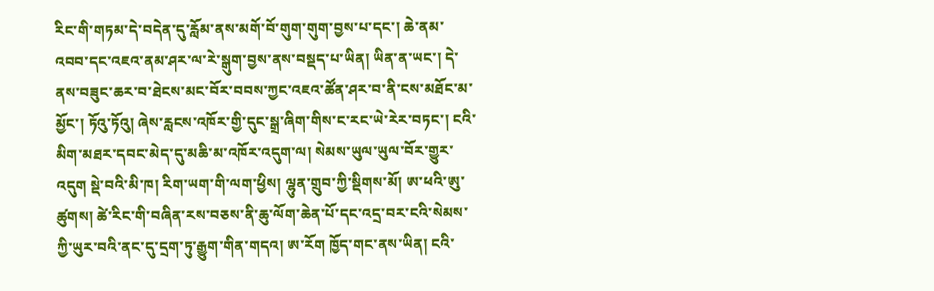རིང་གི་གཏམ་དེ་བདེན་དུ་རློམ་ནས་མགོ་བོ་གུག་གུག་བྱས་པ་དང་། ཆེ་ནམ་འབབ་དང་འཇའ་ནམ་ཤར་ལ་རེ་སྒུག་བྱས་ནས་བསྡད་པ་ཡིན། ཡིན་ན་ཡང་། དེ་ནས་བཟུང་ཆར་བ་ཐེངས་མང་བོར་བབས་ཀྱང་འཇའ་ཚོན་ཤར་བ་ནི་ངས་མཐོང་མ་མྱོང་། ཏོའུ་ཏོའུ། ཞེས་རླངས་འཁོར་གྱི་དུང་སྒྲ་ཞིག་གིས་ང་རང་ཡེ་རེར་བཏང་། ངའི་མིག་མཐར་དབང་མེད་དུ་མཆི་མ་འཁོར་འདུག་ལ། སེམས་ཡུལ་ཡུལ་བོར་གྱུར་འདུག སྡེ་བའི་མི་ཁ། རིག་ཡག་གི་ལག་ཕྱིས། ལྷུན་གྲུབ་ཀྱི་སྡིགས་མོ། ཨ་ཕའི་ཨུ་ཚུགས། ཚེ་རིང་གི་བཞིན་རས་བཅས་ནི་ཆུ་ལོག་ཆེན་པོ་དང་འདྲ་བར་ངའི་སེམས་ཀྱི་ཡུར་བའི་ནང་དུ་དྲག་ཏུ་རྒྱུག་གིན་གདའ། ཨ་རོག ཁྱོད་གང་ནས་ཡིན། ངའི་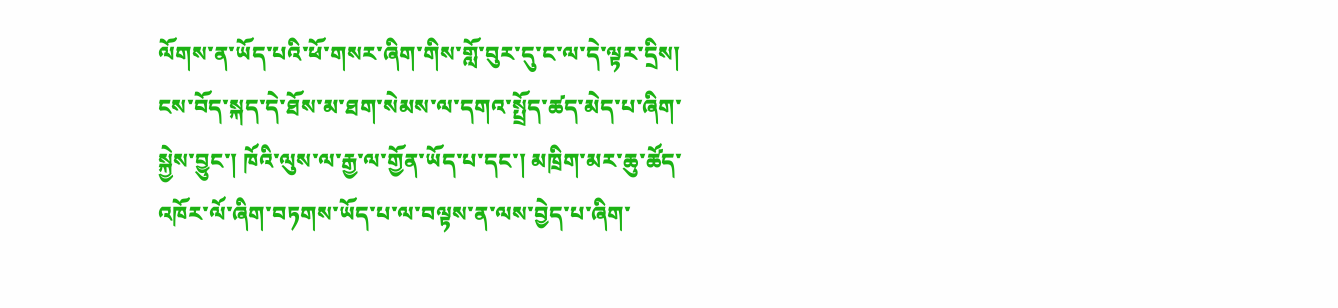ལོགས་ན་ཡོད་པའི་ཕོ་གསར་ཞིག་གིས་གློ་བུར་དུ་ང་ལ་དེ་ལྟར་དྲིས། ངས་བོད་སྐད་དེ་ཐོས་མ་ཐག་སེམས་ལ་དགའ་སྤྲོད་ཚད་མེད་པ་ཞིག་སྐྱེས་བྱུང་། ཁོའི་ལུས་ལ་རྒྱ་ལ་གྱོན་ཡོད་པ་དང་། མཁྲིག་མར་ཆུ་ཚོད་འཁོར་ལོ་ཞིག་བཏགས་ཡོད་པ་ལ་བལྟས་ན་ལས་བྱེད་པ་ཞིག་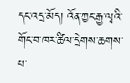དང་འདྲ་མོད། འོན་ཀྱང་རྒྱ་ལྭའི་གོང་བ་ཁར་ཚིལ་དྲེགས་ཆགས་པ་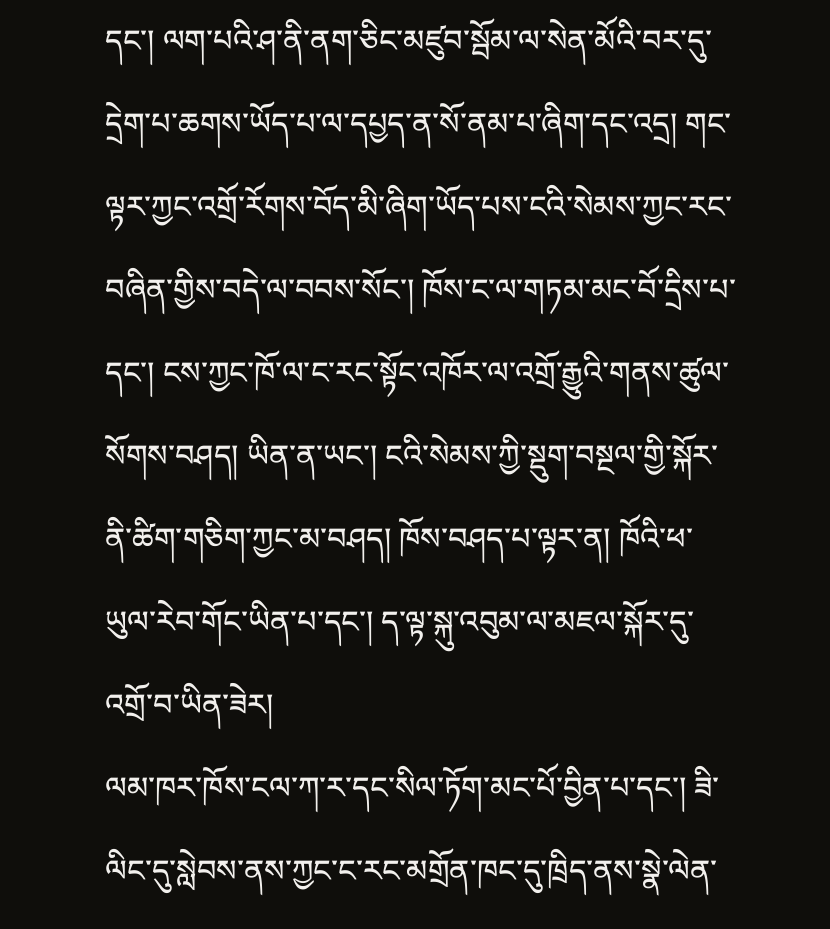དང་། ལག་པའི་ཤ་ནི་ནག་ཅིང་མཛུབ་སྦོམ་ལ་སེན་མོའི་བར་དུ་དྲེག་པ་ཆགས་ཡོད་པ་ལ་དཔྱད་ན་སོ་ནམ་པ་ཞིག་དང་འདྲ། གང་ལྟར་ཀྱང་འགྲོ་རོགས་བོད་མི་ཞིག་ཡོད་པས་ངའི་སེམས་ཀྱང་རང་བཞིན་གྱིས་བདེ་ལ་བབས་སོང་། ཁོས་ང་ལ་གཏམ་མང་བོ་དྲིས་པ་དང་། ངས་ཀྱང་ཁོ་ལ་ང་རང་སྟོང་འཁོར་ལ་འགྲོ་རྒྱུའི་གནས་ཚུལ་སོགས་བཤད། ཡིན་ན་ཡང་། ངའི་སེམས་ཀྱི་སྡུག་བསྔལ་གྱི་སྐོར་ནི་ཚིག་གཅིག་ཀྱང་མ་བཤད། ཁོས་བཤད་པ་ལྟར་ན། ཁོའི་ཕ་ཡུལ་རེབ་གོང་ཡིན་པ་དང་། ད་ལྟ་སྐུ་འབུམ་ལ་མཇལ་སྐོར་དུ་འགྲོ་བ་ཡིན་ཟེར།
ལམ་ཁར་ཁོས་ངལ་ཀ་ར་དང་སིལ་ཏོག་མང་པོ་བྱིན་པ་དང་། ཟི་ལིང་དུ་སླེབས་ནས་ཀྱང་ང་རང་མགྲོན་ཁང་དུ་ཁྲིད་ནས་སྣེ་ལེན་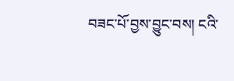བཟང་པོ་བྱས་བྱུང་བས། ངའི་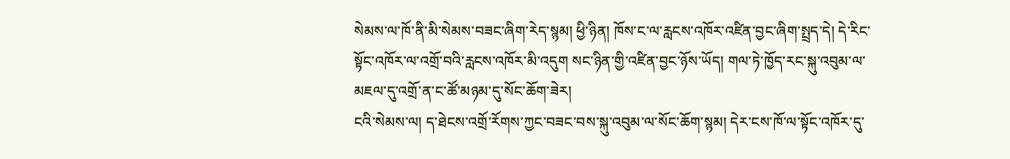སེམས་ལ་ཁོ་ནི་མི་སེམས་བཟང་ཞིག་རེད་སྙམ། ཕྱི་ཉིན། ཁོས་ང་ལ་རླངས་འཁོར་འཛིན་བྱང་ཞིག་སྤྲད་དེ། དེ་རིང་སྟོང་འཁོར་ལ་འགྲོ་བའི་རླངས་འཁོར་མི་འདུག སང་ཉིན་གྱི་འཛིན་བྱང་ཉོས་ཡོད། གལ་ཏེ་ཁྱོད་རང་སྐུ་འབུམ་ལ་མཇལ་དུ་འགྲོ་ན་ང་ཚོ་མཉམ་དུ་སོང་ཆོག་ཟེར།
ངའི་སེམས་ལ། ད་ཐེངས་འགྲོ་རོགས་ཀྱང་བཟང་བས་སྐུ་འབུམ་ལ་སོང་ཆོག་སྙམ། དེར་ངས་ཁོ་ལ་སྟོང་འཁོར་དུ་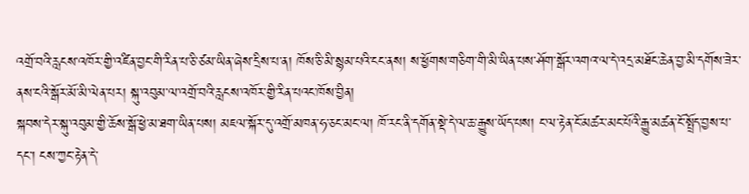འགྲོ་བའི་རླངས་འཁོར་གྱི་འཛིན་བྱང་གི་རིན་པ་ཅི་ཙམ་ཡིན་ཞེས་དྲིས་པ་ན། ཁོས་ཅི་མི་སྙམ་པའི་ངང་ནས། ས་ཕྱོགས་གཅིག་གི་མི་ཡིན་པས་ཤོག་སྒོར་འགའ་ལ་དེ་འདྲ་མཐོང་ཆེན་བྱ་མི་དགོས་ཟེར་ནས་ངའི་སྒོར་མོ་མི་ལེན་པར། སྐུ་འབུམ་ལ་འགྲོ་བའི་རླངས་འཁོར་གྱི་རིན་པའང་ཁོས་བྱིན།
སྐབས་དེར་སྐུ་འབུམ་གྱི་ཆོས་སྒོ་ཕྱེ་མ་ཐག་ཡིན་པས། མཇལ་སྐོར་དུ་འགྲོ་མཁན་ཧ་ཅང་མང་ལ། ཁོ་རང་ནི་དགོན་སྡེ་དེ་ལ་ཆ་རྒྱུས་ཡོད་པས། ང་ལ་རྟེན་ངོ་མཚར་མང་པོའི་རྒྱུ་མཚན་ངོ་སྤྲོད་བྱས་པ་དང་། ངས་ཀྱང་རྟེན་དེ་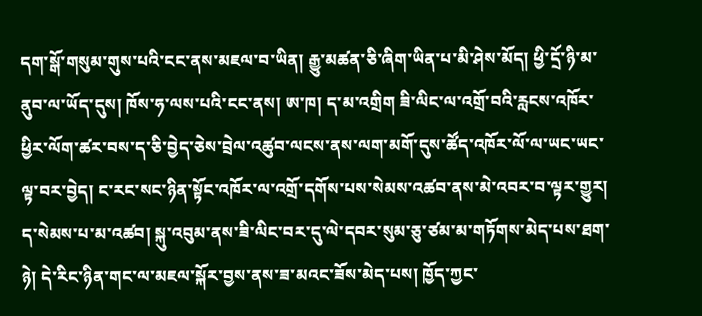དག་སྒོ་གསུམ་གུས་པའི་ངང་ནས་མཇལ་བ་ཡིན། རྒྱུ་མཚན་ཅི་ཞིག་ཡིན་པ་མི་ཤེས་མོད། ཕྱི་དྲོ་ཉི་མ་ནུབ་ལ་ཡོད་དུས། ཁོས་ཧ་ལས་པའི་ངང་ནས། ཨ་ཁ། ད་མ་འགྲིག ཟི་ལིང་ལ་འགྲོ་བའི་རླངས་འཁོར་ཕྱིར་ལོག་ཚར་བས་ད་ཅི་བྱེད་ཅེས་བྲེལ་འཚུབ་ལངས་ནས་ལག་མགོ་དུས་ཚོད་འཁོར་ལོ་ལ་ཡང་ཡང་ལྟ་བར་བྱེད། ང་རང་སང་ཉིན་སྟོང་འཁོར་ལ་འགྲོ་དགོས་པས་སེམས་འཚབ་ནས་མེ་འབར་བ་ལྟར་གྱུར།
ད་སེམས་པ་མ་འཚབ། སྐུ་འབུམ་ནས་ཟི་ལིང་བར་དུ་ལེ་དབར་སུམ་ཅུ་ཙམ་མ་གཏོགས་མེད་པས་ཐག་ཉེ། དེ་རིང་ཉིན་གང་ལ་མཇལ་སྐོར་བྱས་ནས་ཟ་མའང་ཟོས་མེད་པས། ཁྱོད་ཀྱང་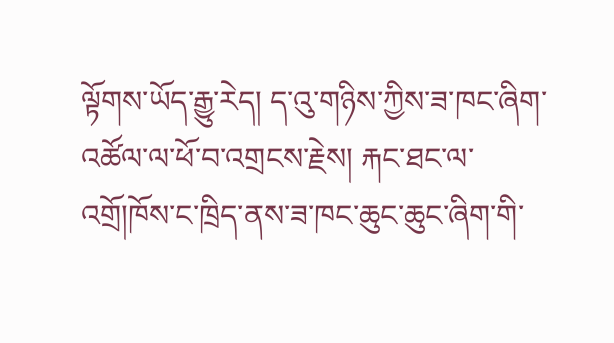ལྟོགས་ཡོད་རྒྱུ་རེད། ད་འུ་གཉིས་ཀྱིས་ཟ་ཁང་ཞིག་འཚོལ་ལ་ཕོ་བ་འགྲངས་རྗེས། རྐང་ཐང་ལ་འགྲོ།ཁོས་ང་ཁྲིད་ནས་ཟ་ཁང་ཆུང་ཆུང་ཞིག་གི་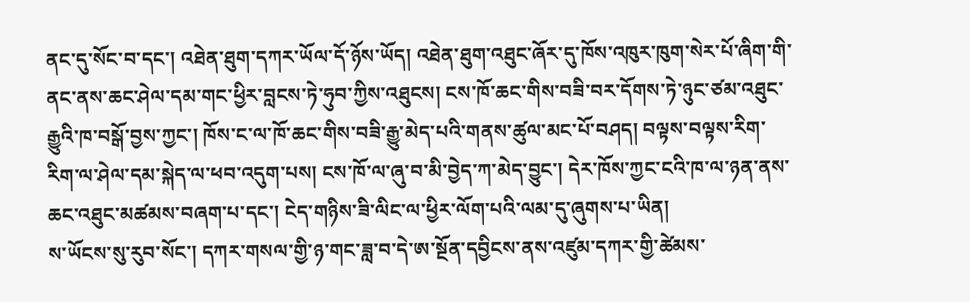ནང་དུ་སོང་བ་དང་། འཐེན་ཐུག་དཀར་ཡོལ་དོ་ཉོས་ཡོད། འཐེན་ཐུག་འཐུང་ཞོར་དུ་ཁོས་འཁུར་ཁུག་སེར་པོ་ཞིག་གི་ནང་ནས་ཆང་ཤེལ་དམ་གང་ཕྱིར་བླངས་ཏེ་ཧུབ་ཀྱིས་འཐུངས། ངས་ཁོ་ཆང་གིས་བཟི་བར་དོགས་ཏེ་ཉུང་ཙམ་འཐུང་རྒྱུའི་ཁ་བསྒོ་བྱས་ཀྱང་། ཁོས་ང་ལ་ཁོ་ཆང་གིས་བཟི་རྒྱུ་མེད་པའི་གནས་ཚུལ་མང་པོ་བཤད། བལྟས་བལྟས་རིག་རིག་ལ་ཤེལ་དམ་སྐེད་ལ་ཕབ་འདུག་པས། ངས་ཁོ་ལ་ཞུ་བ་མི་བྱེད་ཀ་མེད་བྱུང་། དེར་ཁོས་ཀྱང་ངའི་ཁ་ལ་ཉན་ནས་ཆང་འཐུང་མཚམས་བཞག་པ་དང་། ངེད་གཉིས་ཟི་ལིང་ལ་ཕྱིར་ལོག་པའི་ལམ་དུ་ཞུགས་པ་ཡིན།
ས་ཡོངས་སུ་རུབ་སོང་། དཀར་གསལ་གྱི་ཉ་གང་ཟླ་བ་དེ་ཨ་སྔོན་དབྱིངས་ནས་འཛུམ་དཀར་གྱི་ཚེམས་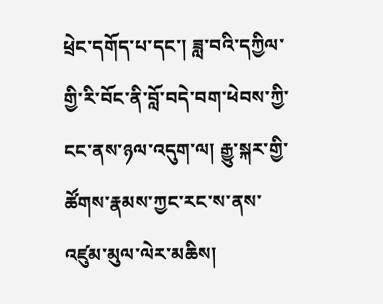ཕྲེང་དགོད་པ་དང་། ཟླ་བའི་དཀྱིལ་གྱི་རི་བོང་ནི་བློ་བདེ་བག་ཕེབས་ཀྱི་ངང་ནས་ཉལ་འདུག་ལ། རྒྱུ་སྐར་གྱི་ཚོགས་རྣམས་ཀྱང་རང་ས་ནས་འཛུམ་མུལ་ལེར་མཆིས།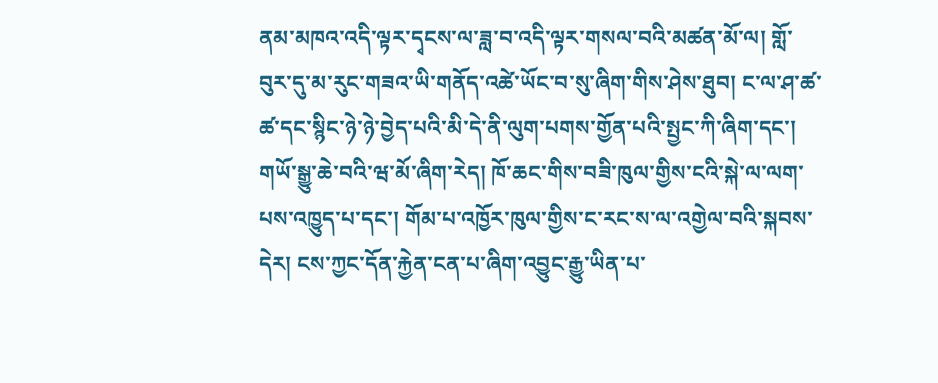ནམ་མཁའ་འདི་ལྟར་དྭངས་ལ་ཟླ་བ་འདི་ལྟར་གསལ་བའི་མཚན་མོ་ལ། གློ་བུར་དུ་མ་རུང་གཟའ་ཡི་གནོད་འཚེ་ཡོང་བ་སུ་ཞིག་གིས་ཤེས་ཐུབ། ང་ལ་ཤ་ཚ་ཚ་དང་སྙིང་ཉེ་ཉེ་བྱེད་པའི་མི་དེ་ནི་ལུག་པགས་གྱོན་པའི་སྤྱང་ཀི་ཞིག་དང་། གཡོ་སྒྱུ་ཆེ་བའི་ཝ་མོ་ཞིག་རེད། ཁོ་ཆང་གིས་བཟི་ཁུལ་གྱིས་ངའི་སྐེ་ལ་ལག་པས་འཁྱུད་པ་དང་། གོམ་པ་འཁྱོར་ཁུལ་གྱིས་ང་རང་ས་ལ་འགྱེལ་བའི་སྐབས་དེར། ངས་ཀྱང་དོན་རྐྱེན་ངན་པ་ཞིག་འབྱུང་རྒྱུ་ཡིན་པ་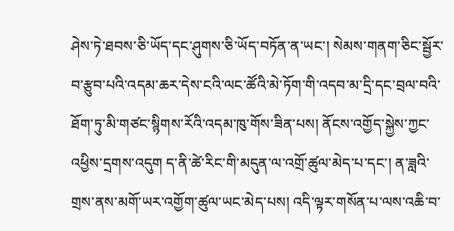ཤེས་ཏེ་ཐབས་ཅི་ཡོད་དང་ཤུགས་ཅི་ཡོད་བཏོན་ན་ཡང་། སེམས་གནག་ཅིང་སྦྱོར་བ་རྩུབ་པའི་འདམ་ཆར་དེས་ངའི་ལང་ཚོའི་མེ་ཏོག་གི་འདབ་མ་དྲི་དང་བྲལ་བའི་ཐོག་ཏུ་མི་གཙང་སྙིགས་རོའི་འདམ་ཁུ་གོས་ཟིན་པས། ནོངས་འགྱོད་སྐྱེས་ཀྱང་འཕྱིས་དྲགས་འདུག ད་ནི་ཚེ་རིང་གི་མདུན་ལ་འགྲོ་ཚུལ་མེད་པ་དང་། ན་ཟླའི་གྲས་ནས་མགོ་ཡར་འགྱོག་ཚུལ་ཡང་མེད་པས། འདི་ལྟར་གསོན་པ་ལས་འཆི་བ་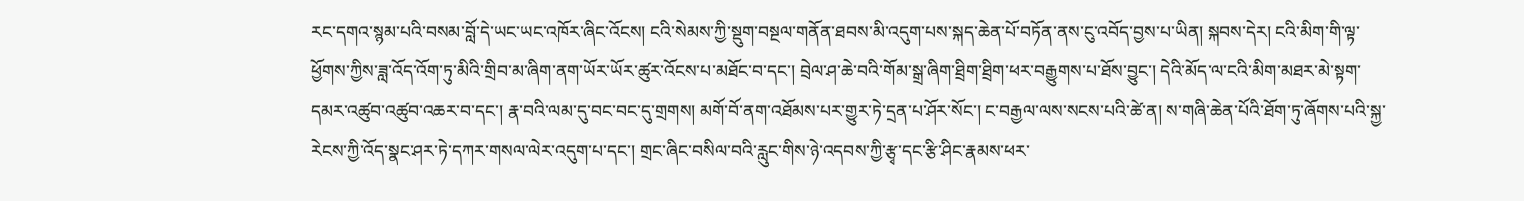རང་དགའ་སྙམ་པའི་བསམ་བློ་དེ་ཡང་ཡང་འཁོར་ཞིང་འོངས། ངའི་སེམས་ཀྱི་སྡུག་བསྔལ་གནོན་ཐབས་མི་འདུག་པས་སྐད་ཆེན་པོ་བཏོན་ནས་ངུ་འབོད་བྱས་པ་ཡིན། སྐབས་དེར། ངའི་མིག་གི་ལྟ་ཕྱོགས་ཀྱིས་ཟླ་འོད་འོག་ཏུ་མིའི་གྲིབ་མ་ཞིག་ནག་ཡོར་ཡོར་ཚུར་འོངས་པ་མཐོང་བ་དང་། བྲེལ་ཤ་ཆེ་བའི་གོམ་སྒྲ་ཞིག་ཐྲིག་ཐྲིག་ཕར་བརྒྱུགས་པ་ཐོས་བྱུང་། དེའི་མོད་ལ་ངའི་མིག་མཐར་མེ་སྟག་དམར་འཚུབ་འཚུབ་འཆར་བ་དང་། རྣ་བའི་ལམ་དུ་བང་བང་དུ་གྲགས། མགོ་བོ་ནག་འཐོམས་པར་གྱུར་ཏེ་དྲན་པ་ཤོར་སོང་། ང་བརྒྱལ་ལས་སངས་པའི་ཚེ་ན། ས་གཞི་ཆེན་པོའི་ཐོག་ཏུ་ཞོགས་པའི་སྐྱ་རེངས་ཀྱི་འོད་སྣང་ཤར་ཏེ་དཀར་གསལ་ལེར་འདུག་པ་དང་། གྲང་ཞིང་བསིལ་བའི་རླུང་གིས་ཉེ་འདབས་ཀྱི་རྩྭ་དང་རྩི་ཤིང་རྣམས་ཕར་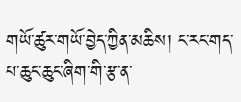གཡོ་ཚུར་གཡོ་བྱེད་ཀྱིན་མཆིས། ང་རང་གད་པ་ཆུང་ཆུང་ཞིག་གི་རྩ་ན་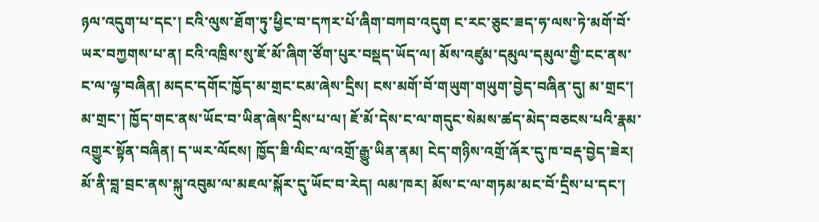ཉལ་འདུག་པ་དང་། ངའི་ལུས་ཐོག་ཏུ་ཕྱིང་བ་དཀར་པོ་ཞིག་བཀབ་འདུག ང་རང་ཅུང་ཟད་ཧ་ལས་ཏེ་མགོ་བོ་ཡར་བཀྱགས་པ་ན། ངའི་འཁྲིས་སུ་ཇོ་མོ་ཞིག་ཙོག་པུར་བསྡད་ཡོད་ལ། མོས་འཛུམ་དམུལ་དམུལ་གྱི་ངང་ནས་ང་ལ་ལྟ་བཞིན། མདང་དགོང་ཁྱོད་མ་གྲང་ངམ་ཞེས་དྲིས། ངས་མགོ་བོ་གཡུག་གཡུག་བྱེད་བཞིན་དུ། མ་གྲང་། མ་གྲང་། ཁྱོད་གང་ནས་ཡོང་བ་ཡིན་ཞེས་དྲིས་པ་ལ། ཇོ་མོ་དེས་ང་ལ་གདུང་སེམས་ཚད་མེད་བཅངས་པའི་རྣམ་འགྱུར་སྟོན་བཞིན། ད་ཡར་ལོངས། ཁྱོད་ཟི་ལིང་ལ་འགྲོ་རྒྱུ་ཡིན་ནམ། ངེད་གཉིས་འགྲོ་ཞོར་དུ་ཁ་བརྡ་བྱེད་ཟེར། མོ་ནི་བླ་བྲང་ནས་སྐུ་འབུམ་ལ་མཇལ་སྐོར་དུ་ཡོང་བ་རེད། ལམ་ཁར། མོས་ང་ལ་གཏམ་མང་བོ་དྲིས་པ་དང་།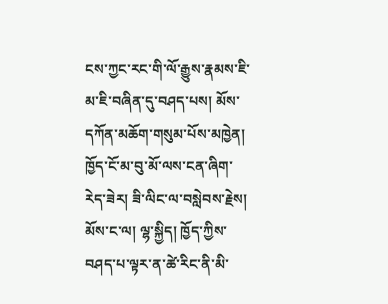ངས་ཀྱང་རང་གི་ལོ་རྒྱུས་རྣམས་ཇི་མ་ཇི་བཞིན་དུ་བཤད་པས། མོས་དཀོན་མཆོག་གསུམ་པོས་མཁྱེན། ཁྱོད་ངོ་མ་བུ་མོ་ལས་ངན་ཞིག་རེད་ཟེར། ཟི་ལིང་ལ་བསླེབས་རྗེས། མོས་ང་ལ། ལྷ་སྐྱིད། ཁྱོད་ཀྱིས་བཤད་པ་ལྟར་ན་ཚེ་རིང་ནི་མི་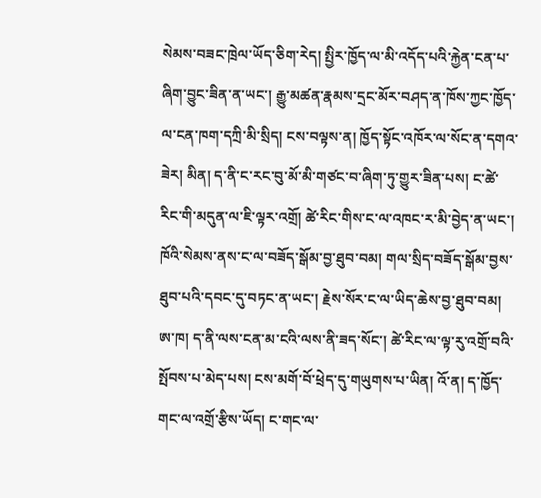སེམས་བཟང་ཁྲེལ་ཡོད་ཅིག་རེད། སྤྱིར་ཁྱོད་ལ་མི་འདོད་པའི་རྐྱེན་ངན་པ་ཞིག་བྱུང་ཟིན་ན་ཡང་། རྒྱུ་མཚན་རྣམས་དྲང་མོར་བཤད་ན་ཁོས་ཀྱང་ཁྱོད་ལ་ངན་ཁག་དཀྲི་མི་སྲིད། ངས་བལྟས་ན། ཁྱོད་སྟོང་འཁོར་ལ་སོང་ན་དགའ་ཟེར། མིན། ད་ནི་ང་རང་བུ་མོ་མི་གཙང་བ་ཞིག་ཏུ་གྱུར་ཟིན་པས། ང་ཚེ་རིང་གི་མདུན་ལ་ཇི་ལྟར་འགྲོ། ཚེ་རིང་གིས་ང་ལ་འཁང་ར་མི་བྱེད་ན་ཡང་། ཁོའི་སེམས་ནས་ང་ལ་བཟོད་སྒོམ་བྱ་ཐུབ་བམ། གལ་སྲིད་བཟོད་སྒོམ་བྱས་ཐུབ་པའི་དབང་དུ་བཏང་ན་ཡང་། རྗེས་སོར་ང་ལ་ཡིད་ཆེས་བྱ་ཐུབ་བམ། ཨ་ཁ། ད་ནི་ལས་ངན་མ་ངའི་ལས་ནི་ཟད་སོང་། ཚེ་རིང་ལ་ལྟ་རུ་འགྲོ་བའི་སྤོབས་པ་མེད་པས། ངས་མགོ་བོ་ཕྲེད་དུ་གཡུགས་པ་ཡིན། འོ་ན། ད་ཁྱོད་གང་ལ་འགྲོ་རྩིས་ཡོད། ང་གང་ལ་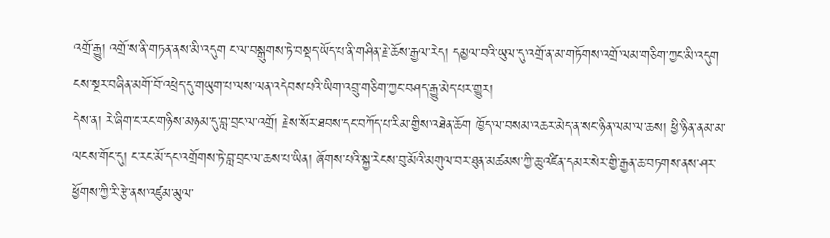འགྲོ་རྒྱུ། འགྲོ་ས་ནི་གཏན་ནས་མི་འདུག ང་ལ་བསྒུགས་ཏེ་བསྡད་ཡོད་པ་ནི་གཤིན་རྗེ་ཆོས་རྒྱལ་རེད། དམྱལ་བའི་ཡུལ་དུ་འགྲོ་ན་མ་གཏོགས་འགྲོ་ལམ་གཅིག་ཀྱང་མི་འདུག ངས་སྔར་བཞིན་མགོ་བོ་འཕྲེད་དུ་གཡུག་པ་ལས་ལན་འདེབས་པའི་ཡིག་འབྲུ་གཅིག་ཀྱང་བཤད་རྒྱུ་མེད་པར་གྱུར།
དེས་ན། རེ་ཞིག་ང་རང་གཉིས་མཉམ་དུ་བླ་བྲང་ལ་འགྲོ། རྗེས་སོར་ཐབས་དང་བཀོད་པ་རིམ་གྱིས་འཐེན་ཆོག ཁྱོད་ལ་བསམ་འཆར་མེད་ན་སང་ཉིན་ལམ་ལ་ཆས། ཕྱི་ཉིན་ནམ་མ་ལངས་གོང་དུ། ང་རང་མོ་དང་འགྲོགས་ཏེ་བླ་བྲང་ལ་ཆས་པ་ཡིན། ཞོགས་པའི་སྐྱ་རེངས་བུ་མོའི་མགུལ་བར་ཐུན་མཚམས་ཀྱི་ཆུ་འཛིན་དམར་སེར་གྱི་རྒྱན་ཆ་བཏགས་ནས་ཤར་ཕྱོགས་ཀྱི་རི་རྩེ་ནས་འཛུམ་མུལ་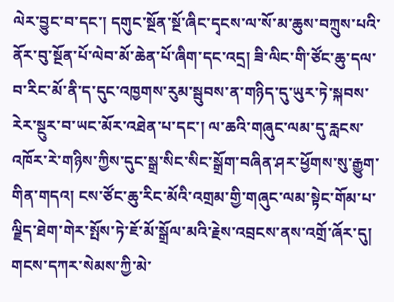ལེར་བྱུང་བ་དང་། དགུང་སྔོན་སྔོ་ཞིང་དྭངས་ལ་སོ་མ་ཆུས་བཀྲུས་པའི་ནོར་བུ་སྔོན་པོ་ལེབ་མོ་ཆེན་པོ་ཞིག་དང་འདྲ། ཟི་ལིང་གི་ཙོང་ཆུ་དལ་བ་རིང་མོ་ནི་ད་དུང་འཁྱགས་རུམ་སྦུབས་ན་གཉིད་དུ་ཡུར་ཏེ་སྐབས་རེར་སྔུར་བ་ཡང་མོར་འཐེན་པ་དང་། ལ་ཆའི་གཞུང་ལམ་དུ་རླངས་འཁོར་རེ་གཉིས་ཀྱིས་དུང་སྒྲ་སིང་སིང་སྒྲོག་བཞིན་ཤར་ཕྱོགས་སུ་རྒྱུག་གིན་གདའ། ངས་ཙོང་ཆུ་རིང་མོའི་འགྲམ་གྱི་གཞུང་ལམ་སྟེང་གོམ་པ་ལྗིད་ཐེག་གེར་སྤོས་ཏེ་ཇོ་མོ་སྒྲོལ་མའི་རྗེས་འབྲངས་ནས་འགྲོ་ཞོར་དུ། གངས་དཀར་སེམས་ཀྱི་མེ་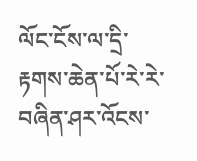ལོང་ངོས་ལ་དྲི་རྟགས་ཆེན་པོ་རེ་རེ་བཞིན་ཤར་འོངས་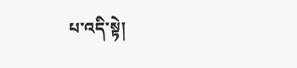པ་འདི་སྟེ།